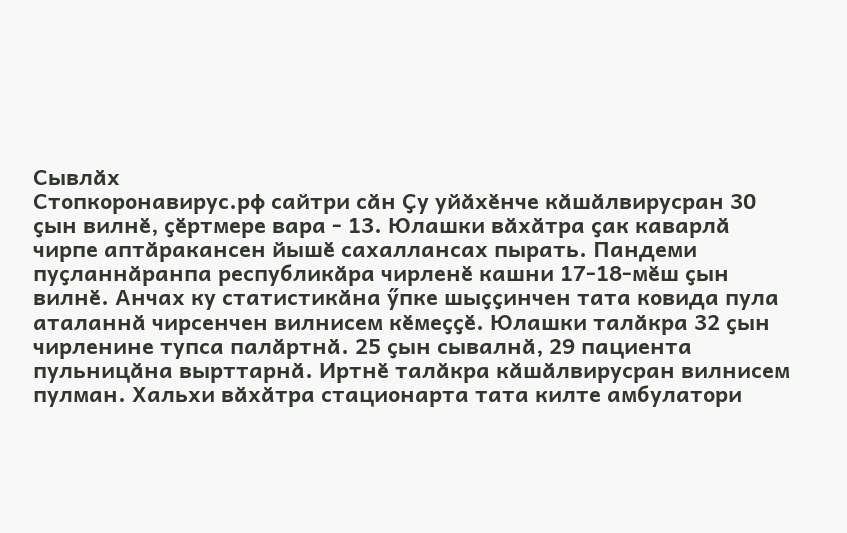Сывлӑх
Стопкоронавирус.рф сайтри сӑн Ҫу уйӑхӗнче кӑшӑлвирусран 30 ҫын вилнӗ, ҫӗртмере вара - 13. Юлашки вӑхӑтра ҫак каварлӑ чирпе аптӑракансен йышӗ сахаллансах пырать. Пандеми пуҫланнӑранпа республикӑра чирленӗ кашни 17-18-мӗш ҫын вилнӗ. Анчах ку статистикӑна ӳпке шыҫҫинчен тата ковида пула аталаннӑ чирсенчен вилнисем кӗмеҫҫӗ. Юлашки талӑкра 32 ҫын чирленине тупса палӑртнӑ. 25 ҫын сывалнӑ, 29 пациента пульницӑна вырттарнӑ. Иртнӗ талӑкра кӑшӑлвирусран вилнисем пулман. Хальхи вӑхӑтра стационарта тата килте амбулатори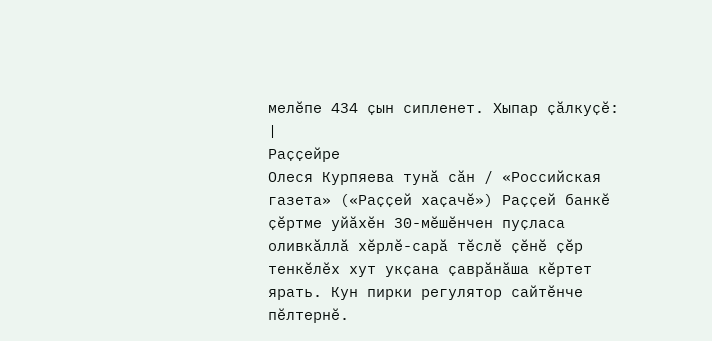мелӗпе 434 ҫын сипленет. Хыпар ҫӑлкуҫӗ:
|
Раҫҫейре
Олеся Курпяева тунӑ сӑн / «Российская газета» («Раҫҫей хаҫачӗ») Раҫҫей банкӗ ҫӗртме уйӑхӗн 30-мӗшӗнчен пуҫласа оливкӑллӑ хӗрлӗ-сарӑ тӗслӗ ҫӗнӗ ҫӗр тенкӗлӗх хут укҫана ҫаврӑнӑша кӗртет ярать. Кун пирки регулятор сайтӗнче пӗлтернӗ.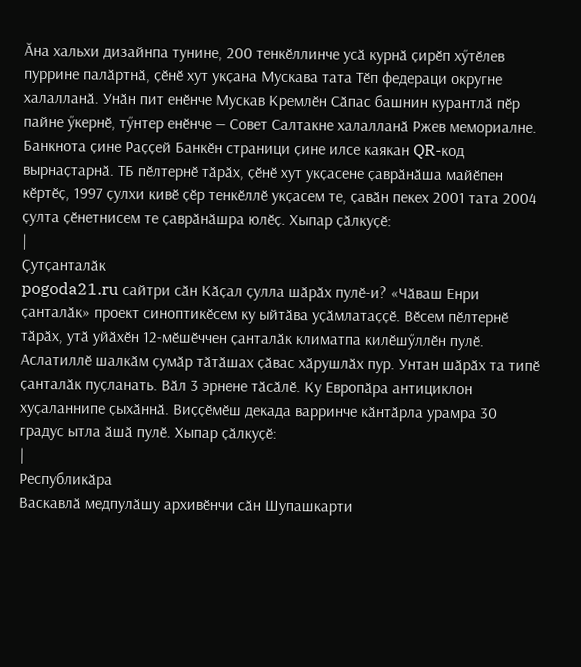Ӑна хальхи дизайнпа тунине, 200 тенкӗллинче усӑ курнӑ ҫирӗп хӳтӗлев пуррине палӑртнӑ, ҫӗнӗ хут укҫана Мускава тата Тӗп федераци округне халалланӑ. Унӑн пит енӗнче Мускав Кремлӗн Сӑпас башнин курантлӑ пӗр пайне ӳкернӗ, тӳнтер енӗнче — Совет Салтакне халалланӑ Ржев мемориалне. Банкнота ҫине Раҫҫей Банкӗн страници ҫине илсе каякан QR-код вырнаҫтарнӑ. ТБ пӗлтернӗ тӑрӑх, ҫӗнӗ хут укҫасене ҫаврӑнӑша майӗпен кӗртӗҫ, 1997 ҫулхи кивӗ ҫӗр тенкӗллӗ укҫасем те, ҫавӑн пекех 2001 тата 2004 ҫулта ҫӗнетнисем те ҫаврӑнӑшра юлӗҫ. Хыпар ҫӑлкуҫӗ:
|
Ҫутҫанталӑк
pogoda21.ru сайтри сӑн Кӑҫал ҫулла шӑрӑх пулӗ-и? «Чӑваш Енри ҫанталӑк» проект синоптикӗсем ку ыйтӑва уҫӑмлатаҫҫӗ. Вӗсем пӗлтернӗ тӑрӑх, утӑ уйӑхӗн 12-мӗшӗччен ҫанталӑк климатпа килӗшӳллӗн пулӗ. Аслатиллӗ шалкӑм ҫумӑр тӑтӑшах ҫӑвас хӑрушлӑх пур. Унтан шӑрӑх та типӗ ҫанталӑк пуҫланать. Вӑл 3 эрнене тӑсӑлӗ. Ку Европӑра антициклон хуҫаланнипе ҫыхӑннӑ. Виҫҫӗмӗш декада варринче кӑнтӑрла урамра 30 градус ытла ӑшӑ пулӗ. Хыпар ҫӑлкуҫӗ:
|
Республикӑра
Васкавлӑ медпулӑшу архивӗнчи сӑн Шупашкарти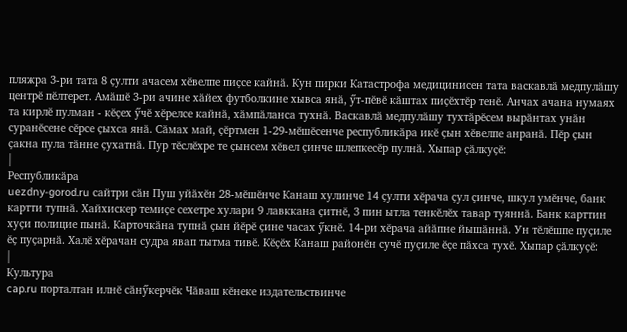пляжра 3-ри тата 8 ҫулти ачасем хӗвелпе пиҫсе кайнӑ. Кун пирки Катастрофа медицинисен тата васкавлӑ медпулӑшу центрӗ пӗлтерет. Амӑшӗ 3-ри ачине хӑйех футболкине хывса янӑ, ӳт-пӗвӗ кӑштах пиҫӗхтӗр тенӗ. Анчах ачана нумаях та кирлӗ пулман - кӗҫех ӳчӗ хӗрелсе кайнӑ, хӑмпӑланса тухнӑ. Васкавлӑ медпулӑшу тухтӑрӗсем вырӑнтах унӑн суранӗсене сӗрсе ҫыхса янӑ. Сӑмах май, ҫӗртмен 1-29-мӗшӗсенче республикӑра икӗ ҫын хӗвелпе анранӑ. Пӗр ҫын ҫакна пула тӑнне ҫухатнӑ. Пур тӗслӗхре те ҫынсем хӗвел ҫинче шлепкесӗр пулнӑ. Хыпар ҫӑлкуҫӗ:
|
Республикӑра
uezdny-gorod.ru сайтри сӑн Пуш уйӑхӗн 28-мӗшӗнче Канаш хулинче 14 ҫулти хӗрача ҫул ҫинче, шкул умӗнче, банк картти тупнӑ. Хайхискер темиҫе сехетре хулари 9 лавккана ҫитнӗ, 3 пин ытла тенкӗлӗх тавар туяннӑ. Банк карттин хуҫи полицие пынӑ. Карточкӑна тупнӑ ҫын йӗрӗ ҫине часах ӳкнӗ. 14-ри хӗрача айӑпне йышӑннӑ. Ун тӗлӗшпе пуҫиле ӗҫ пуҫарнӑ. Халӗ хӗрачан судра явап тытма тивӗ. Кӗҫӗх Канаш районӗн сучӗ пуҫиле ӗҫе пӑхса тухӗ. Хыпар ҫӑлкуҫӗ:
|
Культура
cap.ru порталтан илнӗ сӑнӳкерчӗк Чӑваш кӗнеке издательствинче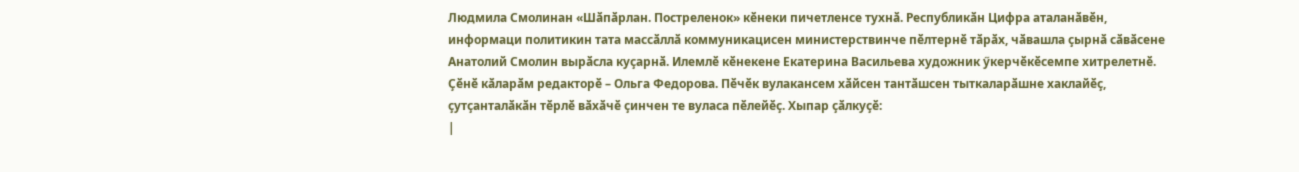Людмила Смолинан «Шӑпӑрлан. Постреленок» кӗнеки пичетленсе тухнӑ. Республикӑн Цифра аталанӑвӗн, информаци политикин тата массӑллӑ коммуникацисен министерствинче пӗлтернӗ тӑрӑх, чӑвашла ҫырнӑ сӑвӑсене Анатолий Смолин вырӑсла куҫарнӑ. Илемлӗ кӗнекене Екатерина Васильева художник ӳкерчӗкӗсемпе хитрелетнӗ. Ҫӗнӗ кӑларӑм редакторӗ – Ольга Федорова. Пӗчӗк вулакансем хӑйсен тантӑшсен тыткаларӑшне хаклайӗҫ, ҫутҫанталӑкӑн тӗрлӗ вӑхӑчӗ ҫинчен те вуласа пӗлейӗҫ. Хыпар ҫӑлкуҫӗ:
|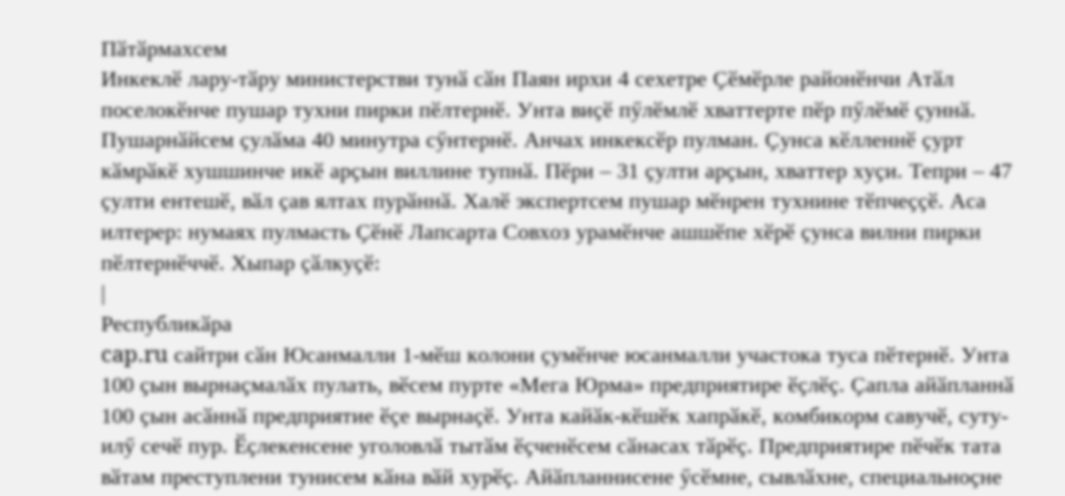Пӑтӑрмахсем
Инкеклӗ лару-тӑру министерстви тунӑ сӑн Паян ирхи 4 сехетре Ҫӗмӗрле районӗнчи Атӑл поселокӗнче пушар тухни пирки пӗлтернӗ. Унта виҫӗ пӳлӗмлӗ хваттерте пӗр пӳлӗмӗ ҫуннӑ. Пушарнӑйсем ҫулӑма 40 минутра сӳнтернӗ. Анчах инкексӗр пулман. Ҫунса кӗлленнӗ ҫурт кӑмрӑкӗ хушшинче икӗ арҫын виллине тупнӑ. Пӗри – 31 ҫулти арҫын, хваттер хуҫи. Тепри – 47 ҫулти ентешӗ, вӑл ҫав ялтах пурӑннӑ. Халӗ экспертсем пушар мӗнрен тухнине тӗпчеҫҫӗ. Аса илтерер: нумаях пулмасть Ҫӗнӗ Лапсарта Совхоз урамӗнче ашшӗпе хӗрӗ ҫунса вилни пирки пӗлтернӗччӗ. Хыпар ҫӑлкуҫӗ:
|
Республикӑра
cap.ru сайтри сӑн Юсанмалли 1-мӗш колони ҫумӗнче юсанмалли участока туса пӗтернӗ. Унта 100 ҫын вырнаҫмалӑх пулать, вӗсем пурте «Мега Юрма» предприятире ӗҫлӗҫ. Ҫапла айӑпланнӑ 100 ҫын асӑннӑ предприятие ӗҫе вырнаҫӗ. Унта кайӑк-кӗшӗк хапрӑкӗ, комбикорм савучӗ, суту-илӳ сечӗ пур. Ӗҫлекенсене уголовлӑ тытӑм ӗҫченӗсем сӑнасах тӑрӗҫ. Предприятире пӗчӗк тата вӑтам преступлени тунисем кӑна вӑй хурӗҫ. Айӑпланнисене ӳсӗмне, сывлӑхне, специальноҫне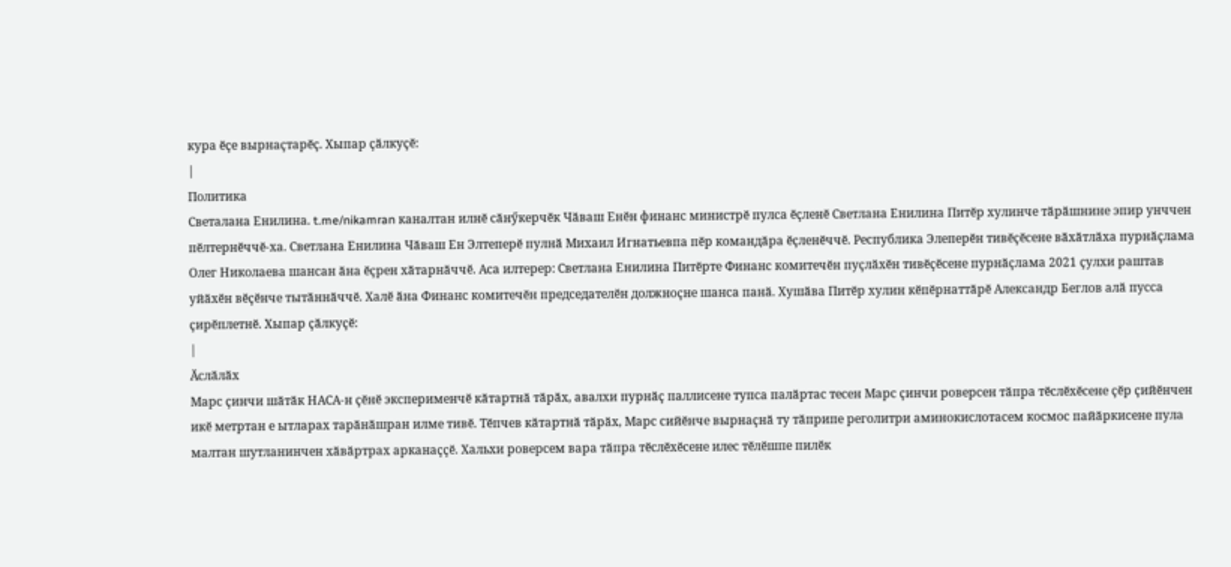кура ӗҫе вырнаҫтарӗҫ. Хыпар ҫӑлкуҫӗ:
|
Политика
Светалана Енилина. t.me/nikamran каналтан илнӗ сӑнӳкерчӗк Чӑваш Енӗн финанс министрӗ пулса ӗҫленӗ Светлана Енилина Питӗр хулинче тӑрӑшнине эпир унччен пӗлтернӗччӗ-ха. Светлана Енилина Чӑваш Ен Элтеперӗ пулнӑ Михаил Игнатьевпа пӗр командӑра ӗҫленӗччӗ. Республика Элеперӗн тивӗҫӗсене вӑхӑтлӑха пурнӑҫлама Олег Николаева шансан ӑна ӗҫрен хӑтарнӑччӗ. Аса илтерер: Светлана Енилина Питӗрте Финанс комитечӗн пуҫлӑхӗн тивӗҫӗсене пурнӑҫлама 2021 ҫулхи раштав уйӑхӗн вӗҫӗнче тытӑннӑччӗ. Халӗ ӑна Финанс комитечӗн председателӗн должноҫне шанса панӑ. Хушӑва Питӗр хулин кӗпӗрнаттӑрӗ Александр Беглов алӑ пусса ҫирӗплетнӗ. Хыпар ҫӑлкуҫӗ:
|
Ӑслӑлӑх
Марс ҫинчи шӑтӑк НАСА-н ҫӗнӗ эксперименчӗ кӑтартнӑ тӑрӑх, авалхи пурнӑҫ паллисене тупса палӑртас тесен Марс ҫинчи роверсен тӑпра тӗслӗхӗсене ҫӗр ҫийӗнчен икӗ метртан е ытларах тарӑнӑшран илме тивӗ. Тӗпчев кӑтартнӑ тӑрӑх, Марс сийӗнче вырнаҫнӑ ту тӑприпе реголитри аминокислотасем космос пайӑркисене пула малтан шутланинчен хӑвӑртрах арканаҫҫӗ. Хальхи роверсем вара тӑпра тӗслӗхӗсене илес тӗлӗшпе пилӗк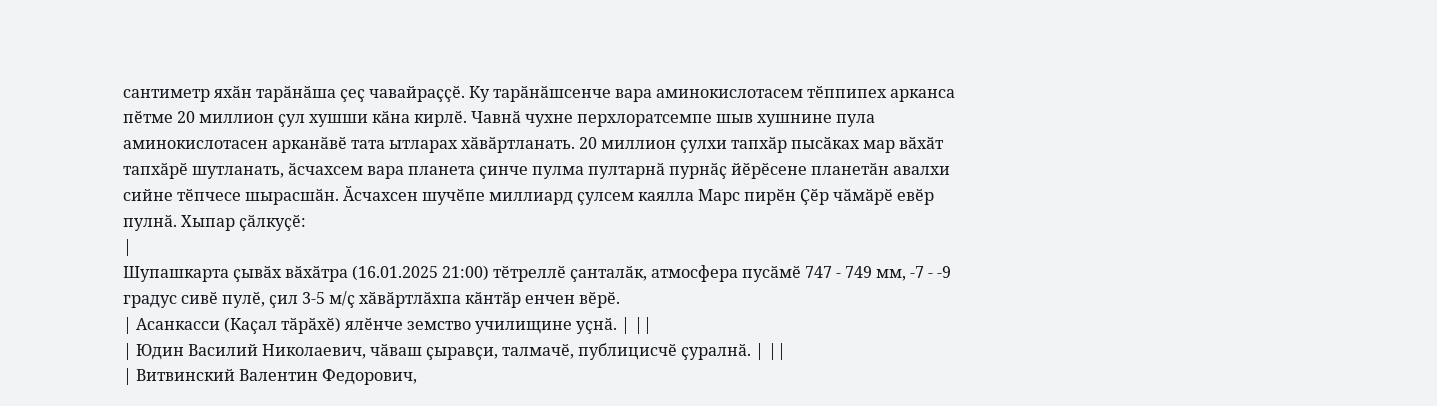сантиметр яхӑн тарӑнӑша ҫеҫ чавайраҫҫӗ. Ку тарӑнӑшсенче вара аминокислотасем тӗппипех арканса пӗтме 20 миллион ҫул хушши кӑна кирлӗ. Чавнӑ чухне перхлоратсемпе шыв хушнине пула аминокислотасен арканӑвӗ тата ытларах хӑвӑртланать. 20 миллион ҫулхи тапхӑр пысӑках мар вӑхӑт тапхӑрӗ шутланать, ӑсчахсем вара планета ҫинче пулма пултарнӑ пурнӑҫ йӗрӗсене планетӑн авалхи сийне тӗпчесе шырасшӑн. Ӑсчахсен шучӗпе миллиард ҫулсем каялла Марс пирӗн Ҫӗр чӑмӑрӗ евӗр пулнӑ. Хыпар ҫӑлкуҫӗ:
|
Шупашкарта ҫывӑх вӑхӑтра (16.01.2025 21:00) тӗтреллӗ ҫанталӑк, атмосфера пусӑмӗ 747 - 749 мм, -7 - -9 градус сивӗ пулӗ, ҫил 3-5 м/ҫ хӑвӑртлӑхпа кӑнтӑр енчен вӗрӗ.
| Асанкасси (Каҫал тӑрӑхӗ) ялӗнче земство училищине уҫнӑ. | ||
| Юдин Василий Николаевич, чӑваш ҫыравҫи, талмачӗ, публицисчӗ ҫуралнӑ. | ||
| Витвинский Валентин Федорович,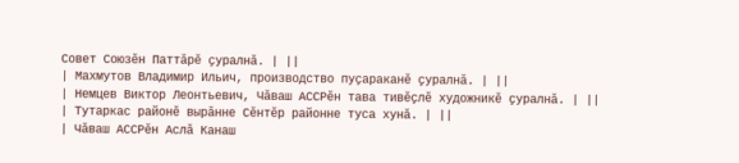Совет Союзӗн Паттӑрӗ ҫуралнӑ. | ||
| Махмутов Владимир Ильич, производство пуҫараканӗ ҫуралнӑ. | ||
| Немцев Виктор Леонтьевич, Чӑваш АССРӗн тава тивӗҫлӗ художникӗ ҫуралнӑ. | ||
| Тутаркас районӗ вырӑнне Сӗнтӗр районне туса хунӑ. | ||
| Чӑваш АССРӗн Аслӑ Канаш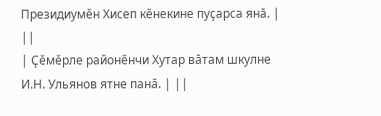Президиумӗн Хисеп кӗнекине пуҫарса янӑ. | ||
| Ҫӗмӗрле районӗнчи Хутар вӑтам шкулне И.Н. Ульянов ятне панӑ. | ||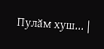Пулӑм хуш... |